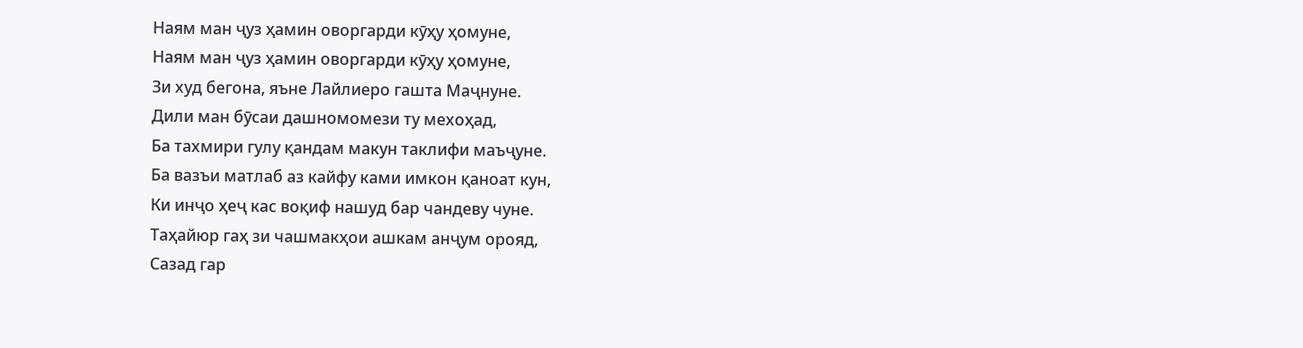Наям ман ҷуз ҳамин оворгарди кӯҳу ҳомуне,
Наям ман ҷуз ҳамин оворгарди кӯҳу ҳомуне,
Зи худ бегона, яъне Лайлиеро гашта Маҷнуне.
Дили ман бӯсаи дашномомези ту мехоҳад,
Ба тахмири гулу қандам макун таклифи маъҷуне.
Ба вазъи матлаб аз кайфу ками имкон қаноат кун,
Ки инҷо ҳеҷ кас воқиф нашуд бар чандеву чуне.
Таҳайюр гаҳ зи чашмакҳои ашкам анҷум орояд,
Сазад гар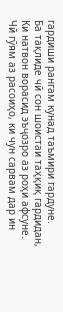гардиши рангам кунад таъмири гардуне.
Ба тақлиде чӣ сон шоистаи таҳқиқ гардидан,
Ки натвон ворасид эъҷозро аз роҳи афсуне.
Чӣ гӯям аз расоиҳо, ки чун сарвам дар ин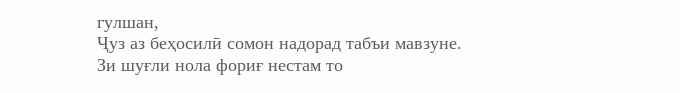гулшан,
Ҷуз аз беҳосилӣ сомон надорад табъи мавзуне.
Зи шуғли нола фориғ нестам то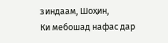зиндаам, Шоҳин,
Ки мебошад нафас дар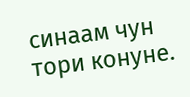синаам чун тори конуне.